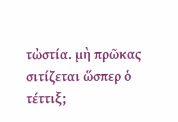τὠστία. μὴ πρῶκας σιτίζεται ὥσπερ ὁ τέττιξ;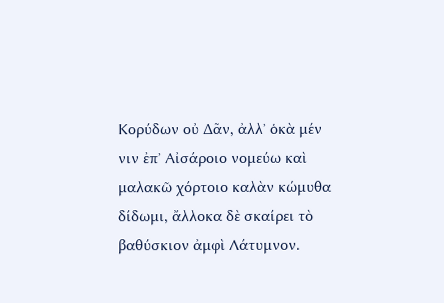Κορύδων οὐ Δᾶν, ἀλλʼ ὁκὰ μέν νιν ἐπʼ Αἰσάροιο νομεύω καὶ μαλακῶ χόρτοιο καλὰν κώμυθα δίδωμι, ἄλλοκα δὲ σκαίρει τὸ βαθύσκιον ἀμφὶ Λάτυμνον.